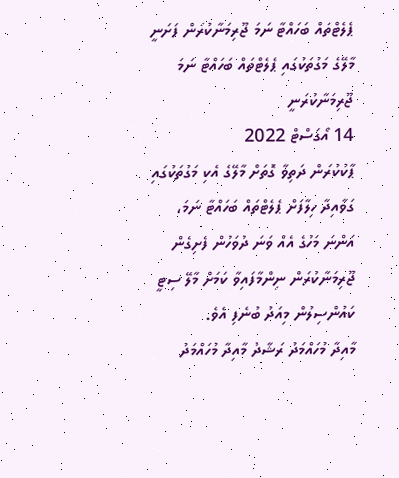ޕެލެޓްތައް ބަހައްޓާ ނަމަ ޖޫރިމަނާކުރަން ފަށަނީ
މާލޭގެ މަގުތަކުގައި ޕެލެޓްތައް ބަހައްޓާ ނަމަ ޖޫރިމަނާކުރަނީ
14 އޯގަސްޓް 2022
ޕާކުކުރަން ދަތިވާ ގޮތަށް މާލޭގެ އެކި މަގުތަކުގައި ގަވާއިދާ ހިލާފަށް ޕެލެޓްތައް ބަހައްޓާ ނަމަ، އަންނަ މަހުގެ އެއް ވަނަ ދުވަހުން ފެށިގެން ޖޫރިމަނާކުރަން ނިންމާފައިވާ ކަމަށް މާލޭ ސިޓީ ކައުންސިލުން މިއަދު ބުނެފި އެވެ.
މާއިދާ މުހައްމަދު ރަޝާދު މާއިދާ މުހައްމަދު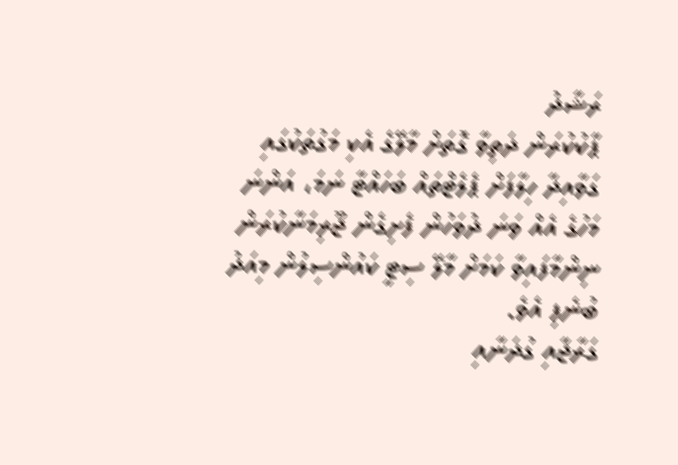ރަޝާދު
ޕާކުކުރަން ދަތިވާ ގޮތަށް މާލޭގެ އެކި މަގުތަކުގައި ގަވާއިދާ ހިލާފަށް ޕެލެޓްތައް ބަހައްޓާ ނަމަ، އަންނަ މަހުގެ އެއް ވަނަ ދުވަހުން ފެށިގެން ޖޫރިމަނާކުރަން ނިންމާފައިވާ ކަމަށް މާލޭ ސިޓީ ކައުންސިލުން މިއަދު ބުނެފި އެވެ.
ގަރާޖާއި ގުދަނާއި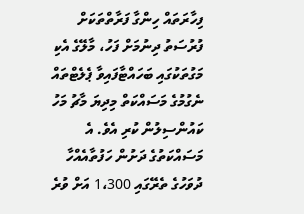ފިހާރަތައް ހިންގާ ފަރާތްތަކަށް ފުރުސަތު ދިނުމަށް ފަހު، މާލޭގެ އެކި މަގުތަކުގައި ބަހައްޓާފައިވާ ޕެލެޓްތައް ނެގުމުގެ މަސައްކަތް މިދިޔަ މާޗު މަހު ކައުންސިލުން ކުރި އެވެ. އެ މަސައްކަތުގެ ދަށުން ހަފުތާއެއްހާ ދުވަހުގެ ތެރޭގައި 1،300 އަށް ވުރެ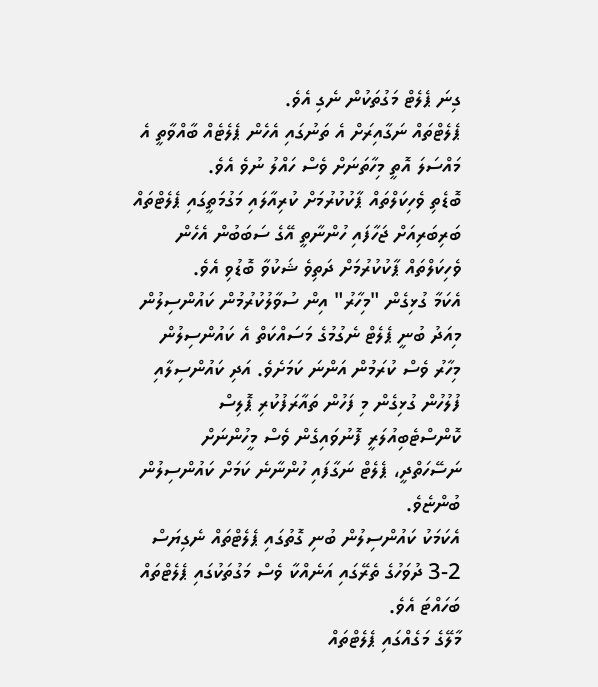ގިނަ ޕެލެޓް މަގުތަކުން ނެގި އެވެ.
ޕެލެޓްތައް ނަގާއިރަށް އެ ތަނުގައި އެހެން ޕެލެޓެއް ބާއްވާތީ އެ މައްސަލަ އޮތީ މިހާތަނަށް ވެސް ހައްލު ނުވެ އެވެ.
ބޮޑެތި ވެހިކަލްތައް ޕާކުކުރުމަށް ކުރިއާލައި މަގުމަތީގައި ޕެލެޓްތައް ބަރިބަރިއަށް ޖަހާފައި ހުންނާތީ އޭގެ ސަބަބުން އެހެން ވެހިކަލްތައް ޕާކުކުރުމަށް ދަތިވެ ޝަކުވާ ބޮޑުވި އެވެ.
އެކަމާ ގުޅިގެން "މިހާރު" އިން ސުވާލުކުރުމުން ކައުންސިލުން މިއަދު ބުނީ ޕެލެޓް ނެގުމުގެ މަސައްކަތް އެ ކައުންސިލުން މިހާރު ވެސް ކުރަމުން އަންނަ ކަމަށެވެ. އަދި ކައުންސިލާއި ފުލުހުން ގުޅިގެން މި ފަހުން ތައާރަފުކުރި ޕޮލިސް ކޮންސްޓެބިއުލަރީ ފޮނުވައިގެން ވެސް މީހުންނަށް ނަސޭހަތްދީ، ޕެލެޓް ނަގާފައި ހުންނާނެ ކަމަށް ކައުންސިލުން ބުންޏެވެ.
އެކަމަކު ކައުންސިލުން ބުނި ގޮތުގައި ޕެލެޓްތައް ނެގިޔަސް 2-3 ދުވަހުގެ ތެރޭގައި އަނެއްކާ ވެސް މަގުތަކުގައި ޕެލެޓްތައް ބަހައްޓަ އެވެ.
މާލޭގެ މަގެއްގައި ޕެލެޓްތައް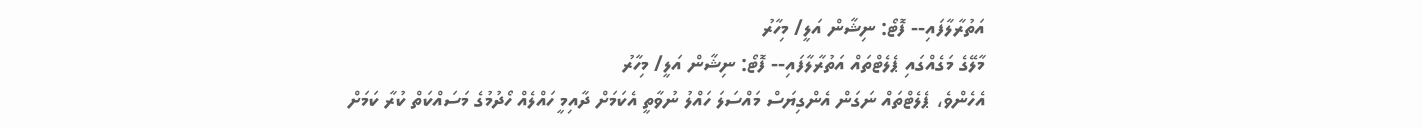އަތުރާލާފައި-- ފޮޓޯ: ނިޝާން އަލީ/ މިހާރު
މާލޭގެ މަގެއްގައި ޕެލެޓްތައް އަތުރާލާފައި-- ފޮޓޯ: ނިޝާން އަލީ/ މިހާރު
އެހެންވެ، ޕެލެޓްތައް ނަގަން އެންގިޔަސް މައްސަލަ ހައްލު ނުވާތީ އެކަމަށް ދާއިމީ ހައްލެއް ހޯދުމުގެ މަސައްކަތް ކުރާ ކަމަށް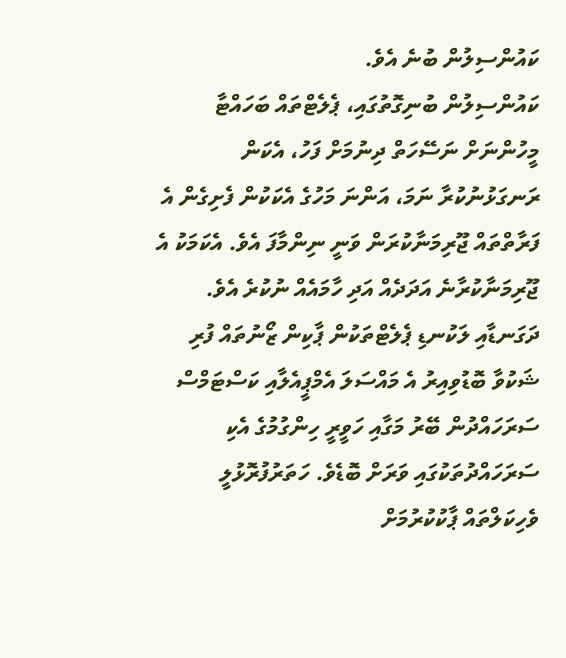ކައުންސިލުން ބުނެ އެވެ.
ކައުންސިލުން ބުނިގޮތުގައި، ޕެލެޓްތައް ބަހައްޓާ މީހުންނަށް ނަސޭހަތް ދިނުމަށް ފަހު، އެކަން ރަނގަޅުނުކުރާ ނަމަ، އަންނަ މަހުގެ އެކަކުން ފެށިގެން އެ ފަރާތްތައް ޖޫރިމަނާކުރަން ވަނީ ނިންމާފަ އެވެ. އެކަމަކު އެ ޖޫރިމަނާކުރާނެ އަދަދެއް އަދި ހާމައެއް ނުކުރެ އެވެ.
ދަގަނޑާއި ލަކުނޑި ޕެލެޓްތަކުން ޕާކިން ޒޯނުތައް ފުރި ޝަކުވާ ބޮޑުވިއިރު އެ މައްސަލަ އެމްޕީއެލާއި ކަސްޓަމްސް ސަރަހައްދުން ބޭރު މަގާއި ހަވީރީ ހިންގުމުގެ އެކި ސަރަހައްދުތަކުގައި ވަރަށް ބޮޑެވެ. ހަތަރުފުރޮޅުލީ ވެހިކަލްތައް ޕާކުކުރުމަށް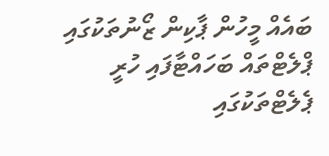ބައެއް މީހުން ޕާކިން ޒޯނުތަކުގައި ޕްލެޓްތައް ބަހައްޓާފައި ހުރީ ޕެލެޓްތަކުގައި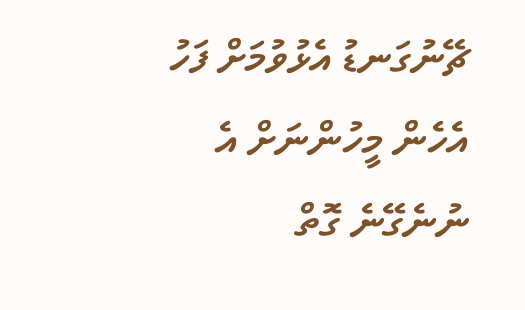ޗޭނުގަނޑު އެޅުވުމަށް ފަހު އެހެން މީހުންނަށް އެ ނުނެގޭނެ ގޮތް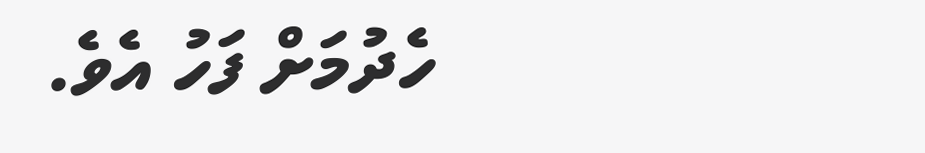ހެދުމަށް ފަހު އެވެ.